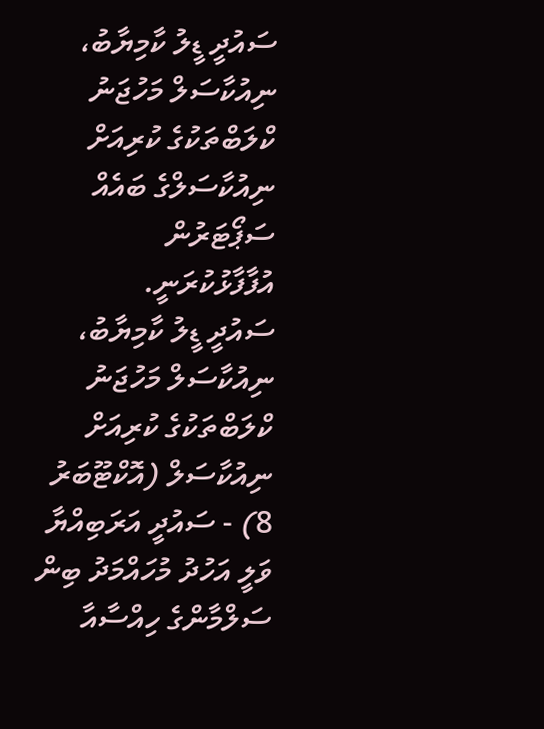ސައުދީ ޑީލު ކާމިޔާބު، ނިއުކާސަލް މަހުޖަނު ކްލަބްތަކުގެ ކުރިއަށް
ނިއުކާސަލްގެ ބައެއް ސަޕޯޓަރުން އުފާފާޅުކުރަނީ.
ސައުދީ ޑީލު ކާމިޔާބު، ނިއުކާސަލް މަހުޖަނު ކްލަބްތަކުގެ ކުރިއަށް
ނިއުކާސަލް (އޮކްޓޫބަރު 8) - ސައުދީ އަރަބިއްޔާ ވަލީ އަހުދު މުހައްމަދު ބިން ސަލްމާންގެ ހިއްސާއާ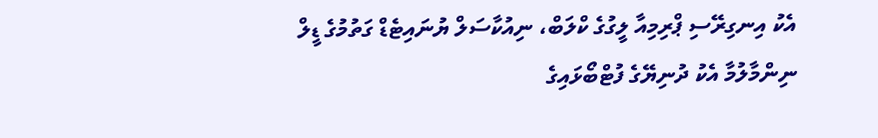އެކު އިނގިރޭސި ޕްރިމިއާ ލީގުގެ ކްލަބް، ނިއުކާސަލް ޔުނައިޓެޑް ގަތުމުގެ ޑީލް ނިންމާލުމާ އެކު ދުނިޔޭގެ ފުޓްބޯޅައިގެ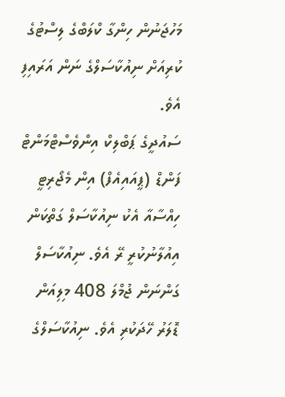މަހުޖަނުން ހިންގާ ކްލަބްގެ ލިސްޓުގެ ކުރިއަށް ނިއުކާސަލްގެ ނަން އަރައިފި އެވެ.
ސައުދީގެ ޕަބްލިކް އިންވެސްޓްމަންޓް ފަންޑް (ޕީއައިއެފް) އިން މެޖޯރިޓީ ހިއްސާއާ އެކު ނިއުކާސަލް ގަތްކަން އިއުލާނުކުރީ ރޭ އެވެ. ނިއުކާސަލް ގަންނަން ޖުމްލަ 408 މިލިއަން ޑޮލަރު ހޭދަކުރި އެވެ. ނިއުކާސަލްގެ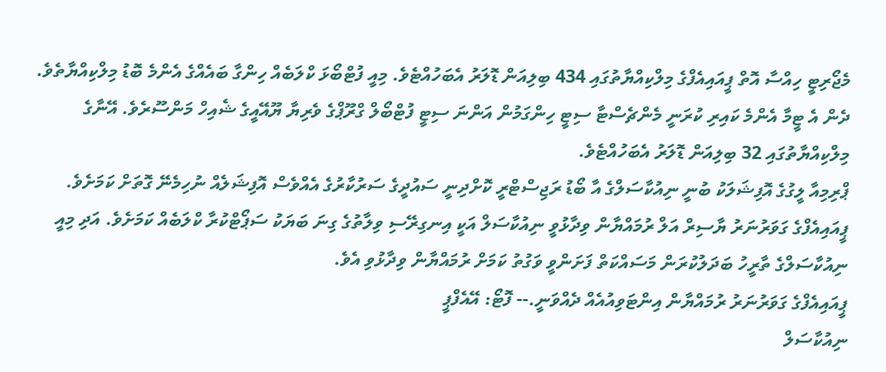މެޖޯރިޓީ ހިއްސާ އޮތް ޕީއައިއެފްގެ މިލްކިއްޔާތުގައި 434 ބިލިއަން ޑޮލަރު އެބަހުއްޓެވެ. މިއީ ފުޓްބޯޅަ ކްލަބެއް ހިންގާ ބައެއްގެ އެންމެ ބޮޑު މިލްކިއްޔާތެވެ. ދެން އެ ޓީމާ އެންމެ ކައިރި ކުރަނީ މެންޗެސްޓާ ސިޓީ ހިންގަމުން އަންނަ ސިޓީ ފުޓްބޯލް ގްރޫޕްގެ ވެރިޔާ ޔޫއޭއީގެ ޝެއިހް މަންސޫރެވެ. އޭނާގެ މިލްކިއްޔާތުގައި 32 ބިލިއަން ޑޮލަރު އެބަހުއްޓެވެ.
ޕްރިމިއާ ލީގުގެ އޮފިޝަލަކު ބުނީ ނިއުކާސަލްގެ އާ ބޯޑު ރަޖިސްޓްރީ ކޮށްދިނީ ސައުދީގެ ސަރުކާރުގެ އެއްވެސް އޮފިޝަލެއް ނުހިމެނޭ ގޮތަށް ކަމަށެވެ.
ޕީއައިއެފްގެ ގަވަރުނަރު ޔާސިރް އަލް ރުމައްޔާން ވިދާޅުވީ ނިއުކާސަލް އަކީ އިނގިރޭސި ވިލާތުގެ ގިނަ ބަޔަކު ސަޕޯޓްކުރާ ކްލަބެއް ކަމަށެވެ. އަދި މިއީ ނިއުކާސަލްގެ ތާރީހު ބަދަލުކުރަން މަސައްކަތް ފަށަންވީ ވަގުތު ކަމަށް ރުމައްޔާން ވިދާޅުވި އެވެ.
ޕީއައިއެފްގެ ގަވަރުނަރު ރުމައްޔާން އިންޓަވިއުއެއް ދެއްވަނީ.-- ފޮޓޯ: އޭއެފްޕީ
ނިއުކާސަލް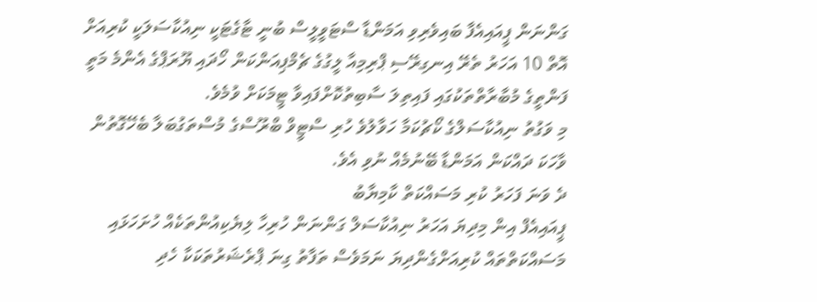ގަންނަން ޕީއައިއެފާ ބައިވެރިވި އަމަންޑާ ސްޓަވީލީސް ބުނީ ޓާގެޓަކީ ނިއުކާސަލަކީ ކުރިއަށް އޮތް 10 އަހަރު ތެރޭ އިނގިރޭސި ޕްރިމިއާ ލީގުގެ ޗެމްޕިއަންކަން ހޯދައި ޔޫރަޕްގެ އެންމެ މަތީ ފަންތީގެ މުބާރާތްތަކުގައި ފައިތިލަ ސާބިތުކޮށްފައިވާ ޓީމަކަށް ވުމެވެ.
މި ވަގުތު ނިއުކާސަލްގެ ކޯޗުކަމާ ހަވާލުވެ ހުރި ސްޓީވް ބްރޫސްގެ މުސްތަގުބަލާ ބެހޭގޮތުން ވާހަކަ ދައްކަން އަމަންޑާ ބޭނުމެއް ނުވި އެވެ.
ދެ ވަނަ ފަހަރު ކުރި މަސައްކަތް ކާމިޔާބު
ޕީއައިއެފް އިން މިދިޔަ އަހަރު ނިއުކާސަލް ގަންނަން ހުރިހާ ލިޔެކިއުންތަކެއް ހުށަހަޅައި މަސައްކަތްތައް ކުރިއަށްގެންދިޔަ ނަމަވެސް ތަފާތު ގިނަ ޕްރެޝަރުތަކަކާ ހެދި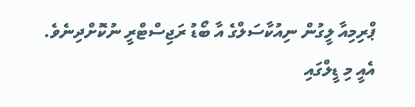ޕްރިމިއާ ލީގުން ނިއުކާސަލްގެ އާ ބޯޑު ރަޖިސްޓްރީ ނުކޮށްދިނެވެ.
އެއީ މި ޑީލްގައި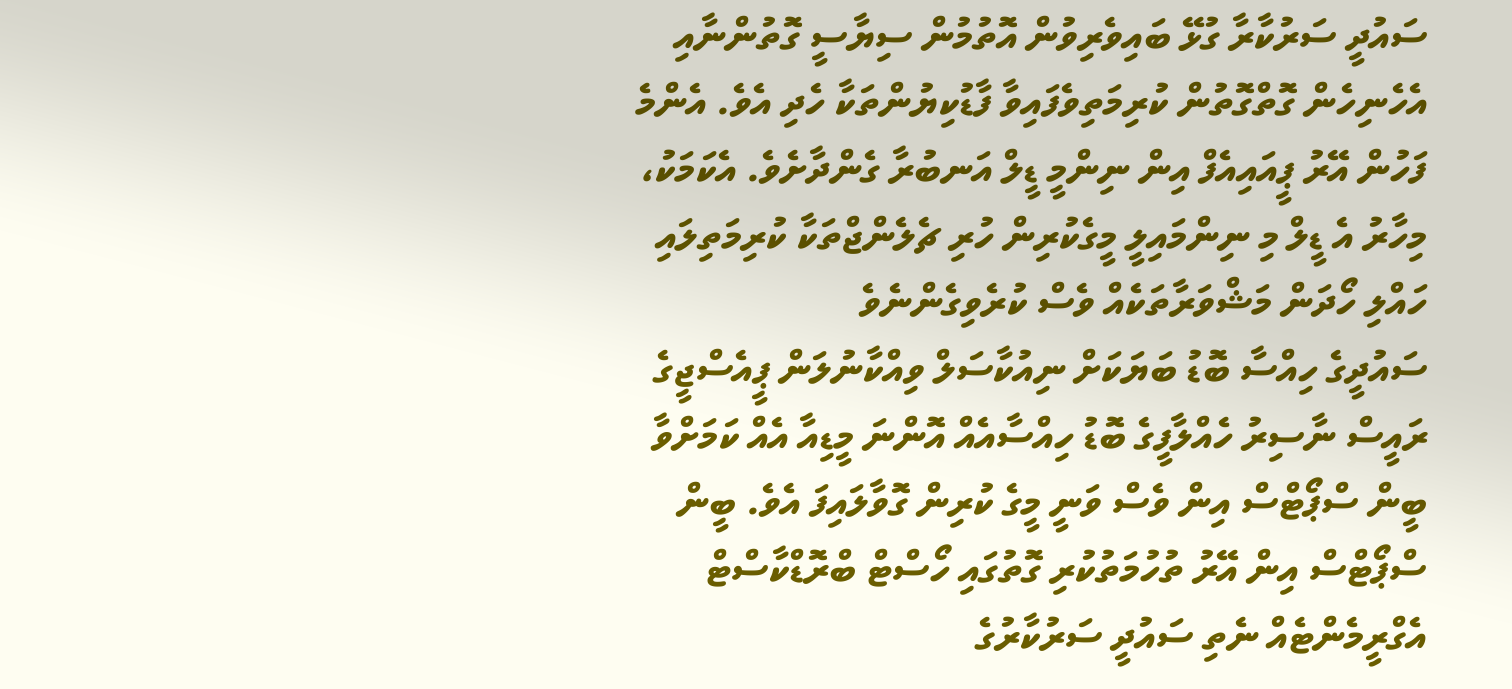ސައުދީ ސަރުކާރާ ގުޅޭ ބައިވެރިވުން އޮތުމުން ސިޔާސީ ގޮތުންނާއި އެހެނިހެން ގޮތްގޮތުން ކުރިމަތިވެފައިވާ ފާޑުކިޔުންތަކާ ހެދި އެވެ. އެންމެ ފަހުން އޭރު ޕީއައިއެފް އިން ނިންމީ ޑީލް އަނބުރާ ގެންދާށެވެ. އެކަމަކު، މިހާރު އެ ޑީލް މި ނިންމައިލީ މީގެކުރިން ހުރި ޗެލެންޖްތަކާ ކުރިމަތިލައި ހައްލި ހޯދަން މަޝްވަރާތަކެއް ވެސް ކުރެވިގެންނެވެ
ސައުދީގެ ހިއްސާ ބޮޑު ބަޔަކަށް ނިއުކާސަލް ވިއްކާނުލަން ޕީއެސްޖީގެ ރައީސް ނާސިރު ހެއްލާފީގެ ބޮޑު ހިއްސާއެއް އޮންނަ މީޑިއާ އެއް ކަމަށްވާ ބީން ސްޕޯޓްސް އިން ވެސް ވަނީ މީގެ ކުރިން ގޮވާލައިފަ އެވެ. ބީން ސްޕޯޓްސް އިން އޭރު ތުހުމަތުކުރި ގޮތުގައި ހޯސްޓް ބްރޮޑްކާސްޓް އެގްރީމެންޓެއް ނެތި ސައުދީ ސަރުކާރުގެ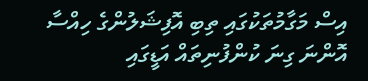އިސް މަގާމުތަކުގައި ތިބި އޮފިޝަލުންގެ ހިއްސާ އޮންނަ ގިނަ ކުންފުނިތައް އަޑީގައި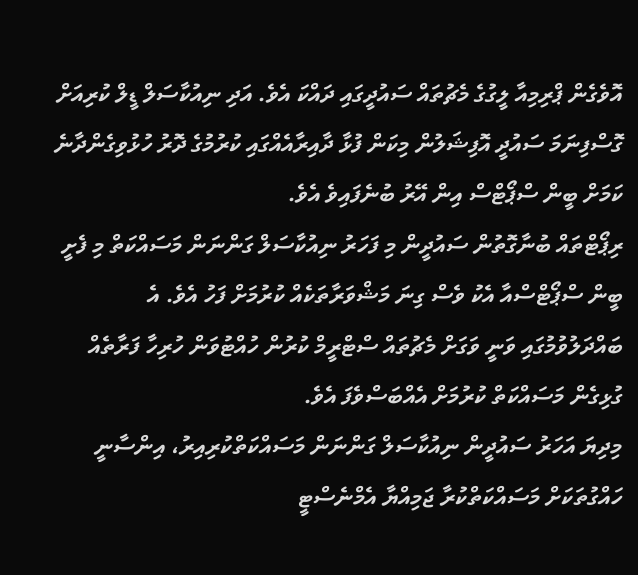އޮވެގެން ޕްރިމިއާ ލީގުގެ މެޗުތައް ސައުދީގައި ދައްކަ އެވެ. އަދި ނިއުކާސަލް ޑީލް ކުރިއަށް ގޮސްފިނަމަ ސައުދީ އޮފިޝަލުން މިކަން ފުޅާ ދާއިރާއެއްގައި ކުރުމުގެ ދޮރު ހުޅުވިގެންދާނެ ކަމަށް ބީން ސްޕޯޓްސް އިން އޭރު ބުނެފައިވެ އެވެ.
ރިޕޯޓްތައް ބުނާގޮތުން ސައުދީން މި ފަހަރު ނިއުކާސަލް ގަންނަން މަސައްކަތް މި ފެށީ ބީން ސްޕޯޓްސްއާ އެކު ވެސް ގިނަ މަޝްވަރާތަކެއް ކުރުމަށް ފަހު އެވެ. އެ ބައްދަލުވުމުގައި ވަނީ ވަގަށް މެޗުތައް ސްޓްރީމް ކުރުން ހުއްޓުވަން ހުރިހާ ފަރާތެއް ގުޅިގެން މަސައްކަތް ކުރުމަށް އެއްބަސްވެފަ އެވެ.
މިދިޔަ އަހަރު ސައުދީން ނިއުކާސަލް ގަންނަން މަސައްކަތްކުރިއިރު، އިންސާނީ ހައްގުތަކަށް މަސައްކަތްކުރާ ޖަމިއްޔާ އެމްނެސްޓީ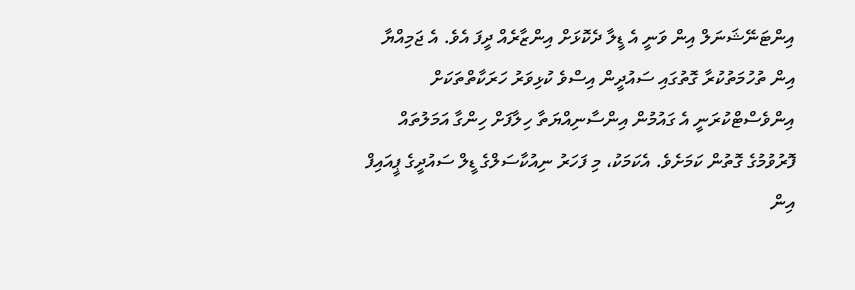އިންޓަނޭޝަނަލް އިން ވަނީ އެ ޑީލާ ދެކޮޅަށް އިންޒާރެއް ދީފަ އެވެ. އެ ޖަމިއްޔާ އިން ތުހުމަތުކުރާ ގޮތުގައި ސައުދީން އިސްވެ ކުޅިވަރު ހަރަކާތްތަކަށް އިންވެސްޓްކުރަނީ އެ ގައުމުން އިންސާނިއްޔަތާ ހިލާފަށް ހިންގާ އަމަލުތައް ފޮރުވުމުގެ ގޮތުން ކަމަށެވެ. އެކަމަކު، މި ފަހަރު ނިއުކާސަލްގެ ޑީލް ސައުދީގެ ޕީއައިފް އިން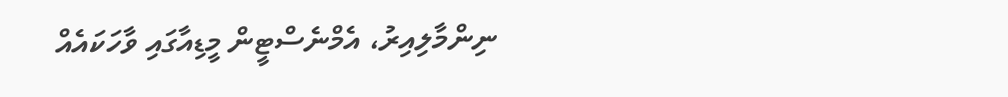ނިންމާލިއިރު، އެމްނެސްޓީން މީޑިއާގައި ވާހަކައެއް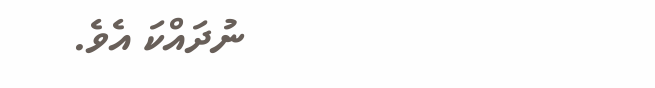ނުދައްކަ އެވެ.